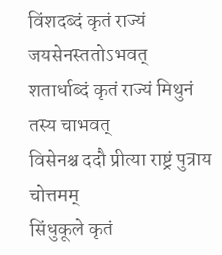विंशदब्दं कृतं राज्यं जयसेनस्ततोऽभवत्
शतार्धाब्दं कृतं राज्यं मिथुनं तस्य चाभवत्
विसेनश्च ददौ प्रीत्या राष्ट्रं पुत्राय चोत्तमम्
सिंधुकूले कृतं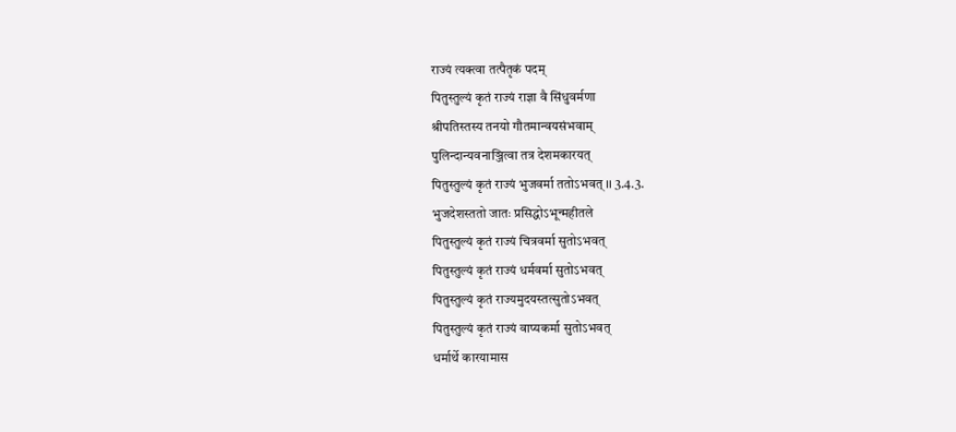राज्यं त्यक्त्वा तत्पैतृकं पदम्
पितुस्तुल्यं कृतं राज्यं राज्ञा वै सिंधुवर्मणा
श्रीपतिस्तस्य तनयो गौतमान्वयसंभवाम्
पुलिन्दान्यवनाञ्जित्वा तत्र देशमकारयत्
पितुस्तुल्यं कृतं राज्यं भुजवर्मा ततोऽभवत् ।। 3.4.3.
भुजदेशस्ततो जातः प्रसिद्धोऽभून्महीतले
पितुस्तुल्यं कृतं राज्यं चित्रवर्मा सुतोऽभवत्
पितुस्तुल्यं कृतं राज्यं धर्मवर्मा सुतोऽभवत्
पितुस्तुल्यं कृतं राज्यमुदयस्तत्सुतोऽभवत्
पितुस्तुल्यं कृतं राज्यं वाप्यकर्मा सुतोऽभवत्
धर्मार्थे कारयामास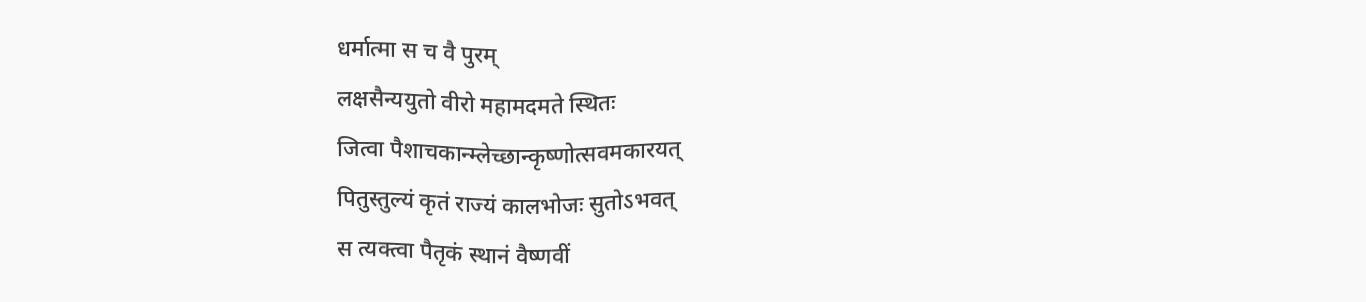धर्मात्मा स च वै पुरम्
लक्षसैन्ययुतो वीरो महामदमते स्थितः
जित्वा पैशाचकान्म्लेच्छान्कृष्णोत्सवमकारयत्
पितुस्तुल्यं कृतं राज्यं कालभोजः सुतोऽभवत्
स त्यक्त्वा पैतृकं स्थानं वैष्णवीं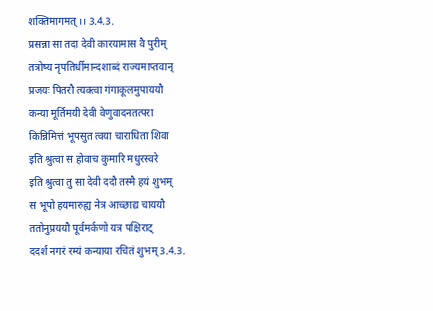शक्तिमागमत् ।। 3.4.3.
प्रसन्ना सा तदा देवी कारयामास वै पुरीम्
तत्रोष्य नृपतिर्धीमान्दशाब्दं राज्यमाप्तवान्
प्रजयः पितरौ त्यक्त्वा गंगाकूलमुपाययौ
कन्या मूर्तिमयी देवी वेणुवादनतत्परा
किन्निमित्तं भूपसुत त्वया चाराधिता शिवा
इति श्रुत्वा स होवाच कुमारि मधुरस्वरे
इति श्रुत्वा तु सा देवी ददौ तस्मै हयं शुभम्
स भूपो हयमारुह्य नेत्र आच्छाद्य चाययौ
ततोनुप्रययौ पूर्वमर्कणो यत्र पक्षिराट्
ददर्श नगरं रम्यं कन्याया रचितं शुभम् 3.4.3.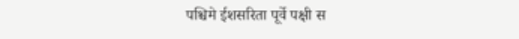पश्चिमे ईशसरिता पूर्वे पक्षी स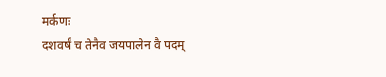मर्कणः
दशवर्षं च तेनैव जयपालेन वै पदम्